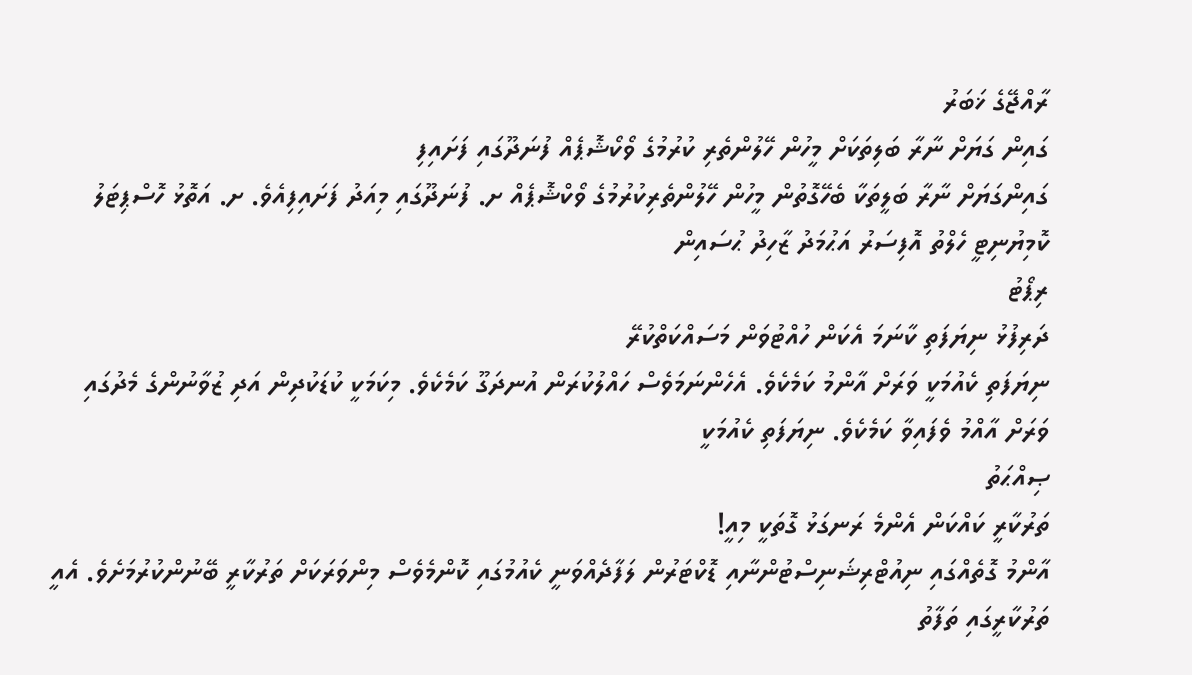ރާއްޖޭގެ ޚަބަރު
ގައިން ގަޔަށް ނާރާ ބަލިތަކަށް މީހުން ހޭލުންތެރި ކުރުމުގެ ވޯކޯޝޮޕެއް ފުނަދޫގައި ފަށައިފި
ގައިންގަޔަށް ނާރާ ބަލީތަކާ ބެހޭގޮތުން މީހުން ހޭލުންތެރިކުރުމުގެ ވޯކްޝޮޕެއް ށ. ފުނަދޫގައި މިއަދު ފަށައިފިއެވެ. ށ. އަތޮޅު ހޮސްޕިޓަލު ކޮމިޔުނިޓީ ހެލްތު އޮފިސަރު އަޙުމަދު ޒާހިދު ޙުސައިން
ރިޕޯޓު
ދަރިފުޅު ނިޔަފަތި ކާނަމަ އެކަން ހުއްޓުވަން މަސައްކަތްކުރޭ
ނިޔަފަތި ކެއުމަކީ ވަރަށް އާންމު ކަމެކެވެ. އެހެންނަމަވެސް ހައްލުކުރަން އުނދަގޫ ކަމެކެވެ. މިކަމަކީ ކުޑަކުދިން އަދި ޒުވާނުންގެ މެދުގައި ވަރަށް އާއްމު ވެފައިވާ ކަމެކެވެ. ނިޔަފަތި ކެއުމަކީ
ޞިއްޙަތު
ތަރުކާރީ ކައްކަން އެންމެ ރަނގަޅު ގޮތަކީ މިއީ!
އާންމު ގޮތެއްގައި ނިއުޓްރިޝަނިސްޓުންނާއި ޑޮކްޓަރުން ލަފާދެއްވަނީ ކެއުމުގައި ކޮންމެވެސް މިންވަރަކަށް ތަރުކާރީ ބޭނުންކުރުމަށެވެ. އެއީ ތަރުކާރީގައި ތަފާތު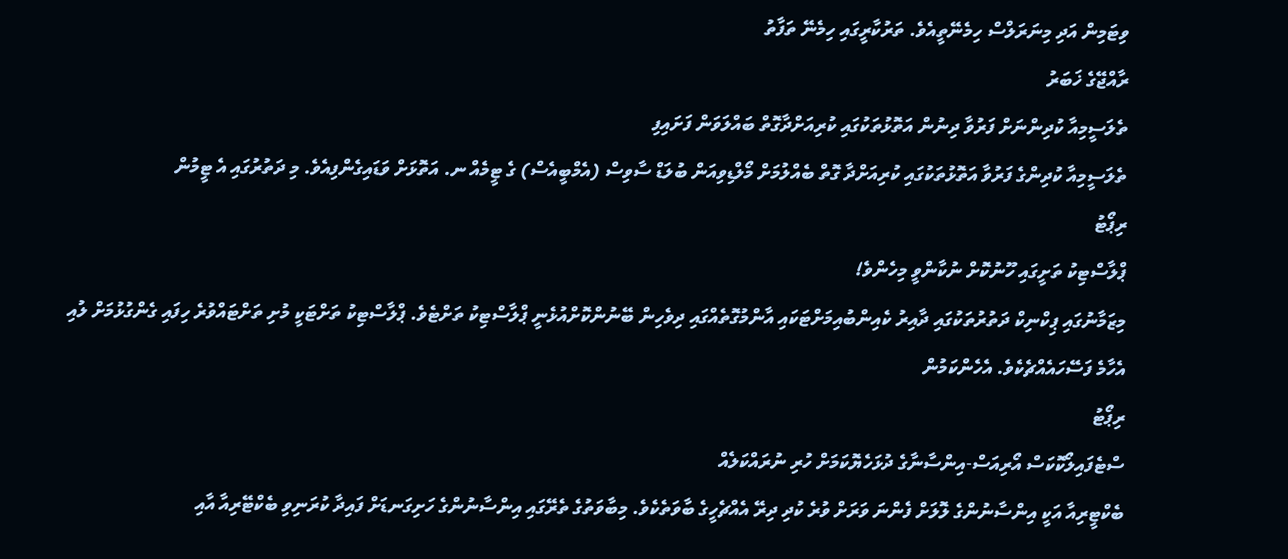ވިޓަމިން އަދި މިނަރަލްސް ހިމެނޭތީއެވެ. ތަރުކާރީގައި ހިމެނޭ ތަފާތު
ރާއްޖޭގެ ޚަބަރު
ތެލަސީމިއާ ކުދިންނަށް ފަރުވާ ދިނުން އަތޮޅުތަކުގައި ކުރިއަށްދާގޮތް ބައްލަވަން ފަށައިފި
ތެލަސީމިއާ ކުދިންގެ ފަރުވާ އަތޮޅުތަކުގައި ކުރިއަށްދާ ގޮތް ބެއްލުމަށް މޯލްޑިވިއަން ބުލަޑް ސާވިސް (އެމްބީއެސް) ގެ ޓީމެއް ނ. އަތޮޅަށް ވަޑައިގެންފިއެވެ. މި ދަތުރުގައި އެ ޓީމުން
ރިޕޯޓު
ޕްލާސްޓިކު ތަށީގައި ހޫނުކޮށް ނުކާންވީ މިހެންވެ!
މިޒަމާނުގައި ޕިކްނިކް ދަތުރުތަކުގައި ދާއިރު ކެއިންބުއިމަށްޓަކައި އާންމުގޮތެއްގައި ދިވެހިން ބޭނުންކޮށްއުޅެނީ ޕްލާސްޓިކު ތަށްޓެވެ. ޕްލާސްޓިކު ތަށްޓަކީ މުށި ތަށްޓައްވުރެ ހިފައި ގެންގުޅުމަށް ލުއި އެހާމެ ފަސޭހައެއްޗެކެވެ. އެހެންކަމުން
ރިޕޯޓު
ސްޓެފައިލޯކޮކަސް އޯރިއަސް-އިންސާނާގެ ދުޅަހެޔޮކަމަށް ހުރި ނުރައްކަލެއް
ބެކްޓީރިއާ އަކީ އިންސާނުންގެ ލޮލަށް ފެންނަ ވަރަށް ވުރެ ކުދި ދިރޭ އެއްޗެހީގެ ބާވަތެކެވެ. މިބާވަތުގެ ތެރޭގައި އިންސާނުންގެ ހަށިގަނޑަށް ފައިދާ ކުރަނިވި ބެކްޓޭރިއާ އާއި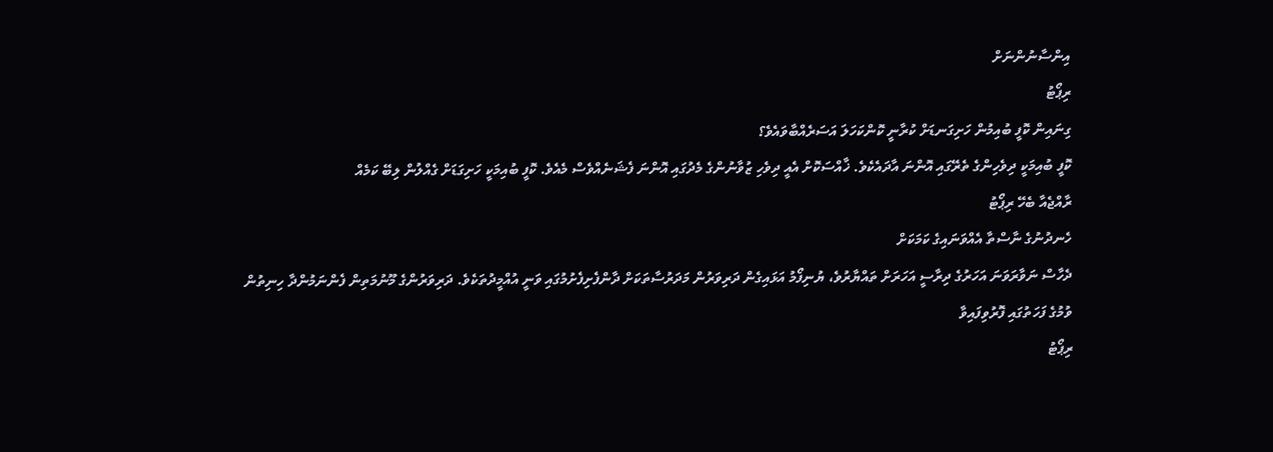އިންސާނުންނަށް
ރިޕޯޓު
ގިނައިން ކޮފީ ބުއިމުން ހަށިގަނޑަށް ކުރާނީ ކޮންކަހަލަ އަސަރެއްބާވައެވެ؟
ކޮފީ ބުއިމަކީ ދިވެހިންގެ ތެރޭގައި އޮންނަ އާދައެކެވެ. ޚާއްސަކޮށް އެއީ ދިވެހި ޒުވާނުންގެ މެދުގައި އޮންނަ ފެޝަނެއްވެސް މެއެވެ. ކޮފީ ބުއިމަކީ ހަށިގަޑަށް ގެއްލުން ލިބޭ ކަމެއް
ރާއްޖެއާ ބެހޭ ރިޕޯޓު
ހެނދުނުގެ ނާސްތާ އެއްވަނައިގެ ކަމަކަށް
ދެހާސް ނަވާރަވަނަ އަހަރުގެ ދިރާސީ އަހަރަށް ތައްޔާރުވެ، ޔުނިފޯމު އަޅައިގެން ދަރިވަރުން މަދަރުސާތަކަށް ދާންފެށިފެށުމުގައި ވަނީ އުއްމީދުތަކެވެ. ދަރިވަރުންގެ މޫނުމަތިން ފެންނަމުންދާ ހިނިތުން ވުމުގެ ފަހަތުގައި ފޮރުވިފައިވާ
ރިޕޯޓު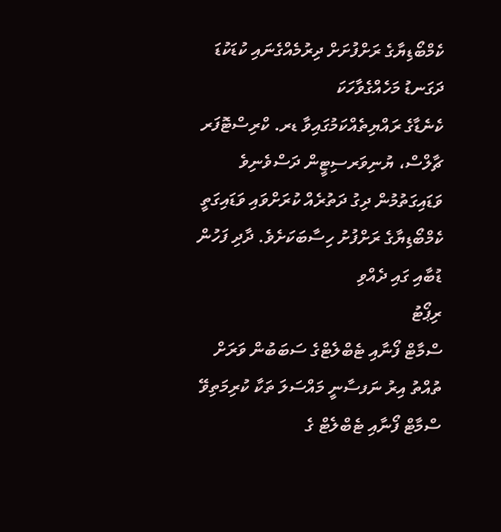ކެމްބޯޑިޔާގެ ރަށްފުށަށް ދިރުމެއްގެނައި ކުޑަކުޑަ ދަގަނޑު މަހެއްގެވާހަކަ
ކެނެޑާގެ ރައްޔިތެއްކަމުގައިވާ ޑރ. ކްރިސްޓޮފަރ ޗާލްސް، ޔުނިވަރސިޓީން ދަސްވެނިވެ ވަޑައިގަތުމުން ދިގު ދަތުރެއް ކުރަށްވައި ވަޑައިގަތީ ކެމްބޯޑިޔާގެ ރަށްފުށު ހިސާބަކަށެވެ. ދާދި ފަހުން ޑުބާއި ގައި ދެއްވި
ރިޕޯޓު
ސްމާޓް ފޯނާއި ޓެބްލެޓްގެ ސަބަބުން ވަރަށް ތުއްތު އިރު ނަފސާނީ މައްސަލަ ތަކާ ކުރިމަތިވޭ
ސްމާޓް ފޯނާއި ޓެބްލެޓް ގެ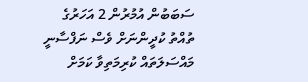ސަބަބުން އުމުރުން 2 އަހަރުގެ ތުއްތު ކުދީންނަށް ވެސް ނަފްސާނީ މައްސަލަތައް ކުރިމަތިވާ ކަމަށް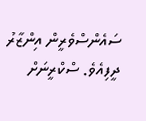ސައެންސްވެރީން އިންޒާރު ދީފިއެވެ. ސްކްރީނަށް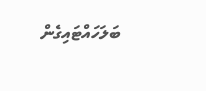ބަލަހައްޓައިގެން